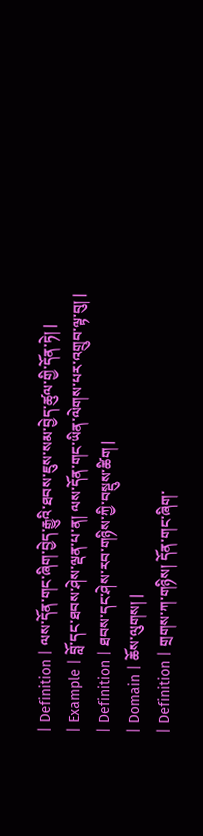| Definition | ལས་དོན་གང་ཞིག་བྱེད་རྒྱུའི་ཐབས་ཇུས་སམ་བྱེད་ཚུལ་གྱི་དོན་ཏེ། |
| Example | བློ་དང་ཐབས་ཤེས་ལྡན་པ་ན། ལས་དོན་གང་ཡིན་ལེགས་པར་འགྲུབ་ལྟ་བུ། |
| Definition | ཐབས་དང་ཤེས་རབ་གཉིས་ཀྱི་བསྡུས་ཚིག |
| Domain | ཆོས་ལུགས། |
| Definition | གྲགས་ཀ་གཉིས། དོན་གང་ཞིག་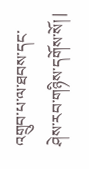འགྲུབ་པ་ལ་ཐབས་དང་ཤེས་རབ་གཉིས་དགོས་སོ། |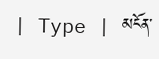| Type | མངོན་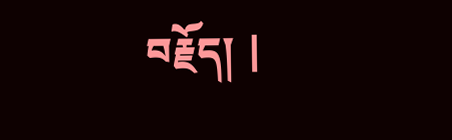བརྗོད། |